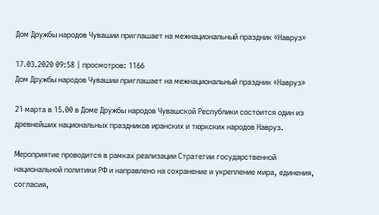Дом Дружбы народов Чувашии приглашает на межнациональный праздник «Навруз»

17.03.2020 09:58 | просмотров: 1166
Дом Дружбы народов Чувашии приглашает на межнациональный праздник «Навруз»

21 марта в 15.00 в Доме Дружбы народов Чувашской Республики состоится один из древнейших национальных праздников иранских и тюркских народов Навруз.

Мероприятие проводится в рамках реализации Стратегии государственной национальной политики РФ и направлено на сохранение и укрепление мира, единения, согласия,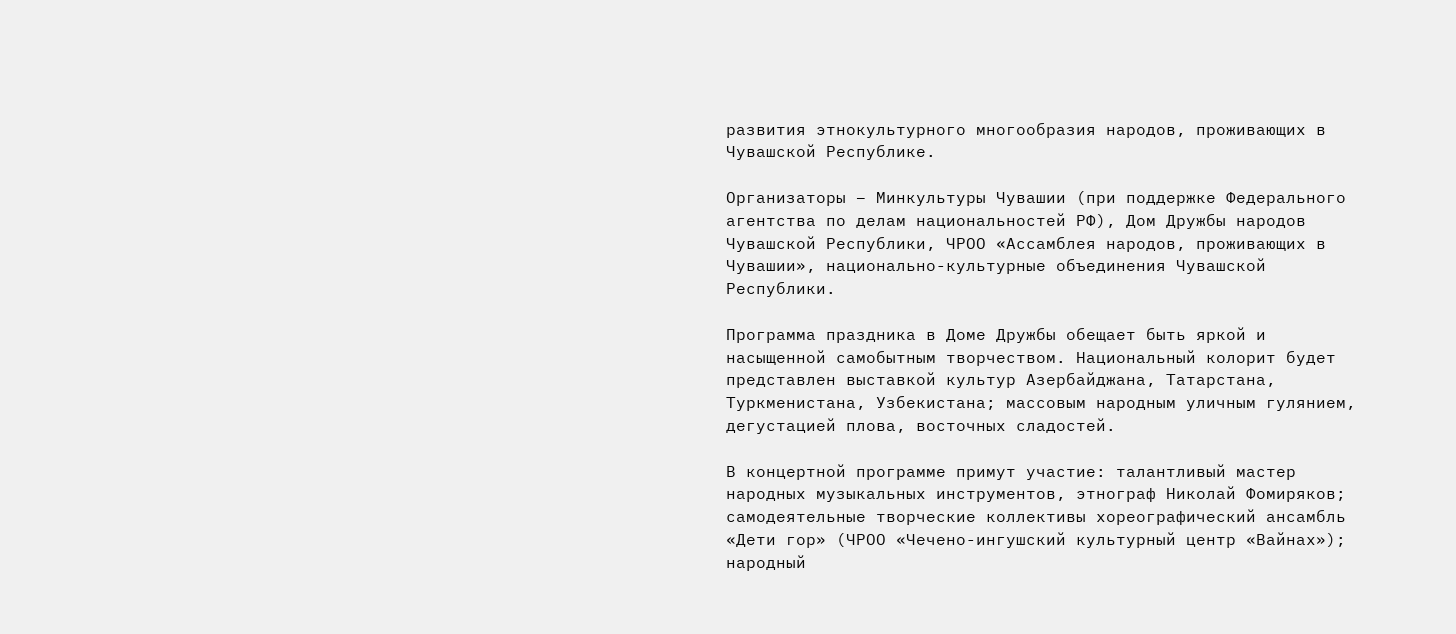развития этнокультурного многообразия народов, проживающих в Чувашской Республике.

Организаторы – Минкультуры Чувашии (при поддержке Федерального агентства по делам национальностей РФ), Дом Дружбы народов Чувашской Республики, ЧРОО «Ассамблея народов, проживающих в Чувашии», национально-культурные объединения Чувашской Республики.

Программа праздника в Доме Дружбы обещает быть яркой и насыщенной самобытным творчеством. Национальный колорит будет представлен выставкой культур Азербайджана, Татарстана, Туркменистана, Узбекистана; массовым народным уличным гулянием, дегустацией плова, восточных сладостей.

В концертной программе примут участие: талантливый мастер народных музыкальных инструментов, этнограф Николай Фомиряков; самодеятельные творческие коллективы хореографический ансамбль «Дети гор» (ЧРОО «Чечено-ингушский культурный центр «Вайнах»); народный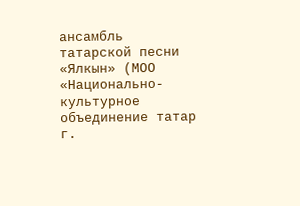ансамбль татарской песни «Ялкын» (МОО «Национально-культурное объединение татар г.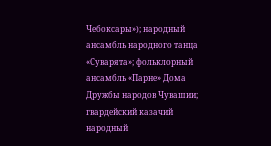Чебоксары»); народный ансамбль народного танца «Суварята»; фольклорный ансамбль «Парне» Дома Дружбы народов Чувашии; гвардейский казачий народный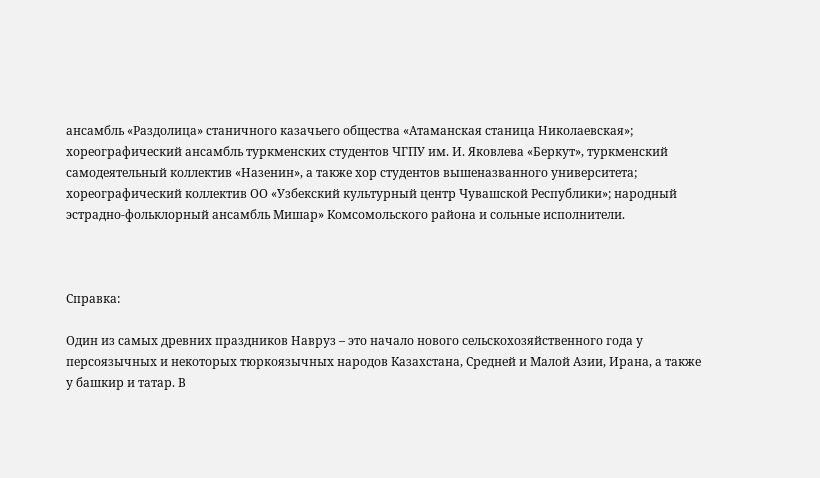ансамбль «Раздолица» станичного казачьего общества «Атаманская станица Николаевская»; хореографический ансамбль туркменских студентов ЧГПУ им. И. Яковлева «Беркут», туркменский самодеятельный коллектив «Назенин», а также хор студентов вышеназванного университета; хореографический коллектив ОО «Узбекский культурный центр Чувашской Республики»; народный эстрадно-фольклорный ансамбль Мишар» Комсомольского района и сольные исполнители.



Справка:

Один из самых древних праздников Навруз – это начало нового сельскохозяйственного года у персоязычных и некоторых тюркоязычных народов Казахстана, Средней и Малой Азии, Ирана, а также у башкир и татар. В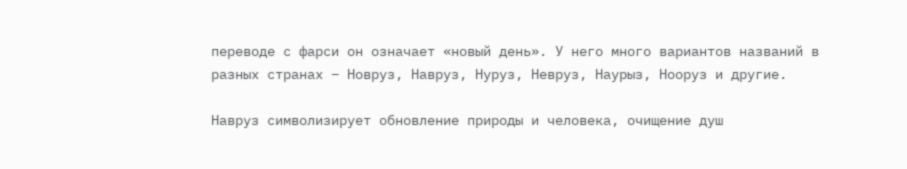переводе с фарси он означает «новый день». У него много вариантов названий в разных странах – Новруз, Навруз, Нуруз, Невруз, Наурыз, Нооруз и другие.

Навруз символизирует обновление природы и человека, очищение душ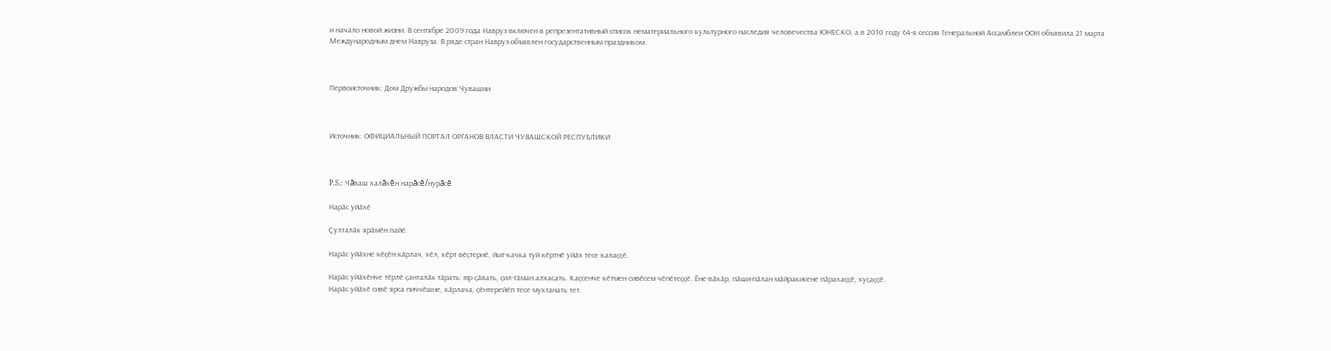и начало новой жизни. В сентябре 2009 года Навруз включен в репрезентативный список нематериального культурного наследия человечества ЮНЕСКО, а в 2010 году 64-я сессия Генеральной Ассамблеи ООН объявила 21 марта Международным днем Навруза. В ряде стран Навруз объявлен государственным праздником.



Первоисточник: Дом Дружбы народов Чувашии



Источник: ОФИЦИАЛЬНЫЙ ПОРТАЛ ОРГАНОВ ВЛАСТИ ЧУВАШСКОЙ РЕСПУБЛИКИ



P.S.: Чăваш халăхĕн нарăсĕ/нурăсĕ

Нарӑс уйӑхӗ

Ҫулталӑк ярӑмӗн пайӗ.

Нарӑс уйӑхне кӗҫӗн кӑрлач, хӗл, кӗрт вӗҫтернӗ, йыт-качка туй кӗртнӗ уйӑх тесе калаҫҫӗ.

Нарӑс уйӑхӗнче тӗрлӗ ҫанталӑк тӑрать: юр ҫӑвать, ҫил-тӑман алхасать. Каҫсенче кӗтмен сивӗсем чӗпӗтеҫҫӗ. Ӗне-вӑкӑр, пӑши-пӑлан мӑйракисене пӑрахаҫҫӗ, хуҫаҫҫӗ.
Нарӑс уйӑхӗ сивӗ ярса пиччӗшне, кӑрлача, ҫӗнтерейӗп тесе мухтанать тет.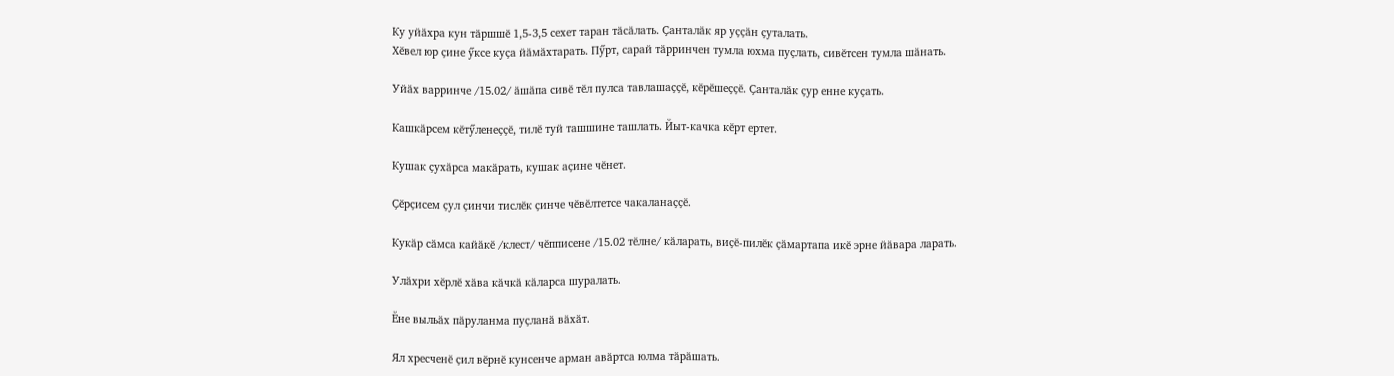Ку уйӑхра кун тӑршшӗ 1,5-3,5 сехет таран тӑсӑлать. Ҫанталӑк яр уҫҫӑн ҫуталать.
Хӗвел юр ҫине ӳксе куҫа йӑмӑхтарать. Пӳрт, сарай тӑрринчен тумла юхма пуҫлать, сивӗтсен тумла шӑнать.

Уйӑх варринче /15.02/ ӑшӑпа сивӗ тӗл пулса тавлашаҫҫӗ, кӗрӗшеҫҫӗ. Ҫанталӑк ҫур енне куҫать.

Кашкӑрсем кӗтӳленеҫҫӗ, тилӗ туй ташшине ташлать. Йыт-качка кӗрт ертет.

Кушак ҫухӑрса макӑрать, кушак аҫине чӗнет.

Ҫӗрҫисем ҫул ҫинчи тислӗк ҫинче чӗвӗлтетсе чакаланаҫҫӗ.

Кукӑр сӑмса кайӑкӗ /клест/ чӗпписене /15.02 тӗлне/ кӑларать, виҫӗ-пилӗк ҫӑмартапа икӗ эрне йӑвара ларать.

Улӑхри хӗрлӗ хӑва кӑчкӑ кӑларса шуралать.

Ӗне выльӑх пӑруланма пуҫланӑ вӑхӑт.

Ял хресченӗ ҫил вӗрнӗ кунсенче арман авӑртса юлма тӑрӑшать.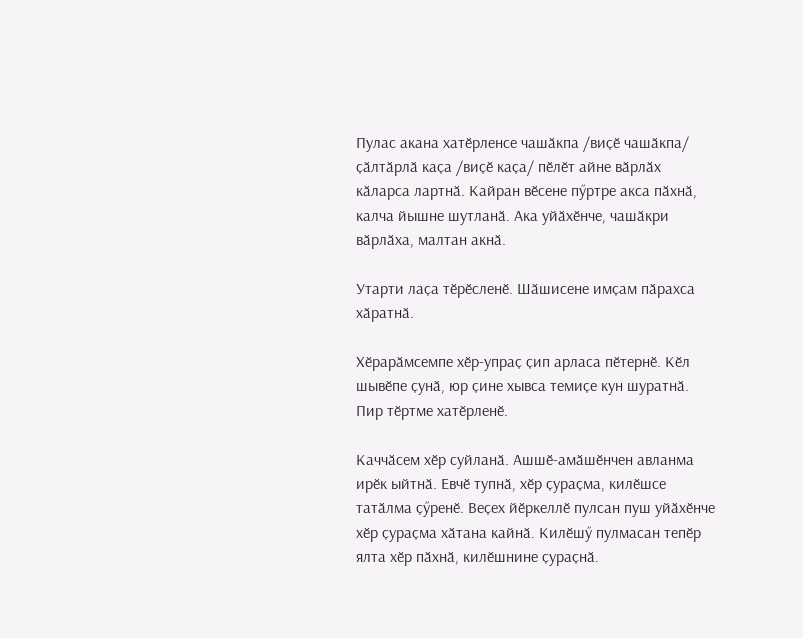Пулас акана хатӗрленсе чашӑкпа /виҫӗ чашӑкпа/ ҫӑлтӑрлӑ каҫа /виҫӗ каҫа/ пӗлӗт айне вӑрлӑх кӑларса лартнӑ. Кайран вӗсене пӳртре акса пӑхнӑ, калча йышне шутланӑ. Ака уйӑхӗнче, чашӑкри вӑрлӑха, малтан акнӑ.

Утарти лаҫа тӗрӗсленӗ. Шӑшисене имҫам пӑрахса хӑратнӑ.

Хӗрарӑмсемпе хӗр-упраҫ ҫип арласа пӗтернӗ. Кӗл шывӗпе ҫунӑ, юр ҫине хывса темиҫе кун шуратнӑ. Пир тӗртме хатӗрленӗ.

Каччӑсем хӗр суйланӑ. Ашшӗ-амӑшӗнчен авланма ирӗк ыйтнӑ. Евчӗ тупнӑ, хӗр ҫураҫма, килӗшсе татӑлма ҫӳренӗ. Веҫех йӗркеллӗ пулсан пуш уйӑхӗнче хӗр ҫураҫма хӑтана кайнӑ. Килӗшӳ пулмасан тепӗр ялта хӗр пӑхнӑ, килӗшнине ҫураҫнӑ.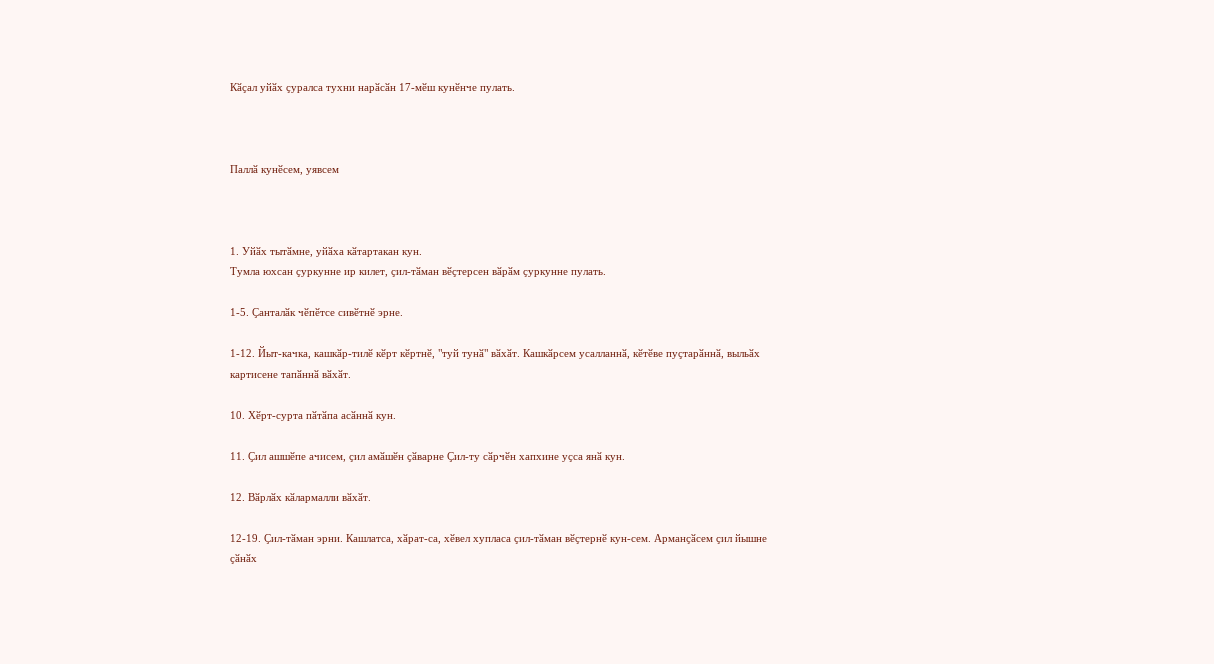Кӑҫал уйӑх ҫуралса тухни нарӑсӑн 17-мӗш кунӗнче пулать.



Паллӑ кунӗсем, уявсем



1. Уйӑх тытӑмне, уйӑха кӑтартакан кун.
Тумла юхсан ҫуркунне ир килет, ҫил-тӑман вӗҫтерсен вӑрӑм ҫуркунне пулать.

1-5. Ҫанталӑк чӗпӗтсе сивӗтнӗ эрне.

1-12. Йыт-качка, кашкӑр-тилӗ кӗрт кӗртнӗ, "туй тунӑ" вӑхӑт. Кашкӑрсем усалланнӑ, кӗтӗве пуҫтарӑннӑ, выльӑх картисене тапӑннӑ вӑхӑт.

10. Хӗрт-сурта пӑтӑпа асӑннӑ кун.

11. Ҫил ашшӗпе ачисем, ҫил амӑшӗн ҫӑварне Ҫил-ту сӑрчӗн хапхине уҫса янӑ кун.

12. Вӑрлӑх кӑлармалли вӑхӑт.

12-19. Ҫил-тӑман эрни. Кашлатса, хӑрат-са, хӗвел хупласа ҫил-тӑман вӗҫтернӗ кун-сем. Арманҫӑсем ҫил йышне ҫӑнӑх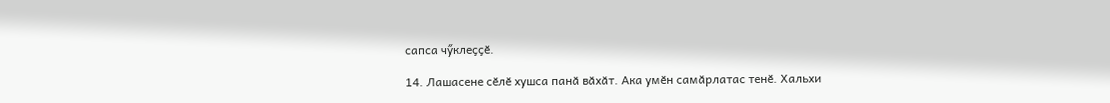сапса чӳклеҫҫӗ.

14. Лашасене сӗлӗ хушса панӑ вӑхӑт. Ака умӗн самӑрлатас тенӗ. Хальхи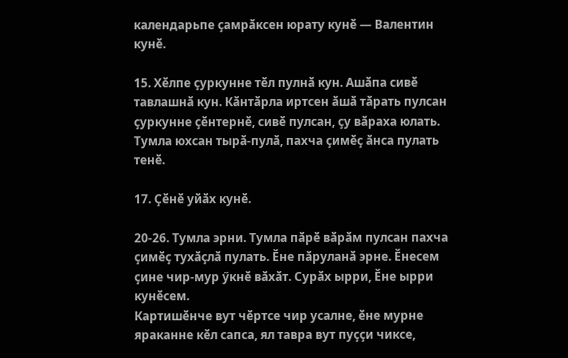календарьпе ҫамрӑксен юрату кунӗ — Валентин кунӗ.

15. Хӗлпе ҫуркунне тӗл пулнӑ кун. Ашӑпа сивӗ тавлашнӑ кун. Кӑнтӑрла иртсен ӑшӑ тӑрать пулсан ҫуркунне ҫӗнтернӗ, сивӗ пулсан, ҫу вӑраха юлать. Тумла юхсан тырӑ-пулӑ, пахча ҫимӗҫ ӑнса пулать тенӗ.

17. Ҫӗнӗ уйӑх кунӗ.

20-26. Тумла эрни. Тумла пӑрӗ вӑрӑм пулсан пахча ҫимӗҫ тухӑҫлӑ пулать. Ӗне пӑруланӑ эрне. Ӗнесем ҫине чир-мур ӳкнӗ вӑхӑт. Сурӑх ырри, Ӗне ырри кунӗсем.
Картишӗнче вут чӗртсе чир усалне, ӗне мурне яраканне кӗл сапса, ял тавра вут пуҫҫи чиксе,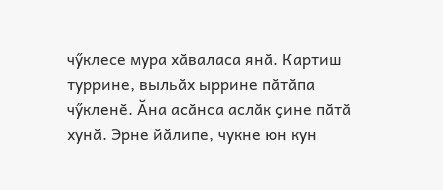чӳклесе мура хӑваласа янӑ. Картиш туррине, выльӑх ыррине пӑтӑпа чӳкленӗ. Ӑна асӑнса аслӑк ҫине пӑтӑ хунӑ. Эрне йӑлипе, чукне юн кун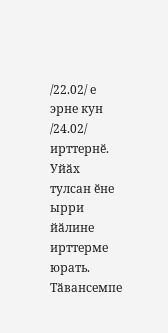/22.02/ е эрне кун /24.02/ ирттернӗ.
Уйӑх тулсан ӗне ырри йӑлине ирттерме юрать. Тӑвансемпе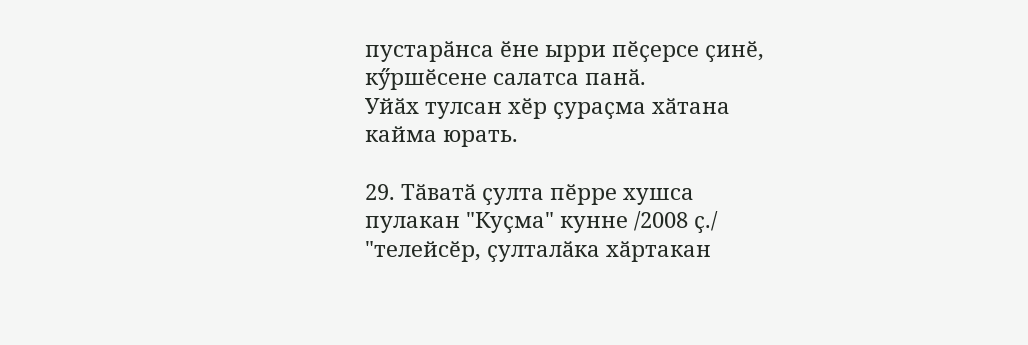пустарӑнса ӗне ырри пӗҫерсе ҫинӗ, кӳршӗсене салатса панӑ.
Уйӑх тулсан хӗр ҫураҫма хӑтана кайма юрать.

29. Тӑватӑ ҫулта пӗрре хушса пулакан "Куҫма" кунне /2008 ҫ./ "телейсӗр, ҫулталӑка хӑртакан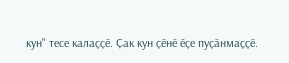кун" тесе калаҫҫӗ. Ҫак кун ҫӗнӗ ӗҫе пуҫӑнмаҫҫӗ.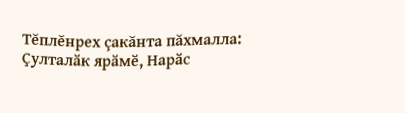Тĕплĕнрех çакăнта пăхмалла: Ҫулталӑк ярӑмӗ, Нарӑс